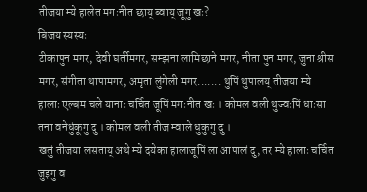तीजया म्ये हालेत मगःनीत छाय् ब्वाय् जूगु खः?
बिजय स्यस्यः
टीकापुन मगर, देवी घर्तीमगर, सम्झना लामिछाने मगर, नीता पुन मगर, जुना श्रीस मगर, संगीता थापामगर, अमृता लुंगेली मगर....... थुपिं थुपालय् तीजया म्ये हालाः एल्बम चले यानाः चर्चित जूपिं मगःनीत खः । कोमल वली थुज्वःपिं धाःसा तना वनेधुंकूगु दु । कोमल वली तीज म्वाले धुकुगु दु ।
खतुं तीजया लसताय् अथे म्ये दयेका हालाजूपिं ला आपालं दु, तर म्ये हालाः चर्चित जुइगु व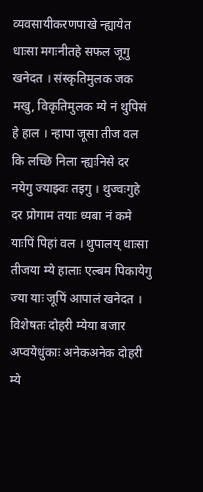व्यवसायीकरणपाखे न्ह्यायेत धाःसा मगःनीतहे सफल जूगु खनेदत । संस्कृतिमुलक जक मखु, विकृतिमुलक म्ये नं थुपिसं हे हाल । न्हापा जूसा तीज वल कि लच्छि निला न्ह्यःनिसे दर नयेगु ज्याझ्वः तइगु । थुज्वःगुहे दर प्रोगाम तयाः ध्यबा नं कमे याःपिं पिहां वल । थुपालय् धाःसा तीजया म्ये हालाः एल्बम पिकायेगु ज्या याः जूपिं आपालं खनेदत ।
विशेषतः दोहरी म्येया बजार अप्वयेधुंकाः अनेकअनेक दोहरी म्ये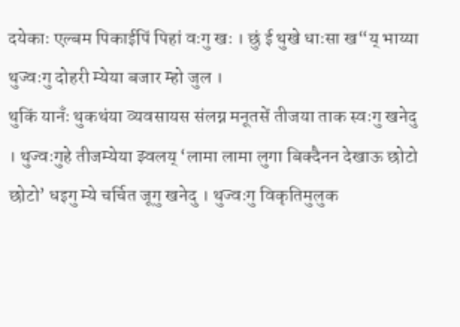दयेकाः एल्बम पिकाईपिं पिहां वःगु खः । छुं ई थुखे धाःसा ख“य् भाय्या थुज्वःगु दोहरी म्येया बजार म्हो जुल ।
थुकिं यानँः थुकथंया व्यवसायस संलग्न मनूतसें तीजया ताक स्वःगु खनेदु । थुज्वःगुहे तीजम्येया झ्वलय् ‘लामा लामा लुगा बिक्दैनन देखाऊ छोटो छोटो’ धइगु म्ये चर्चित जूगु खनेदु । थुज्वःगु विकृतिमुलुक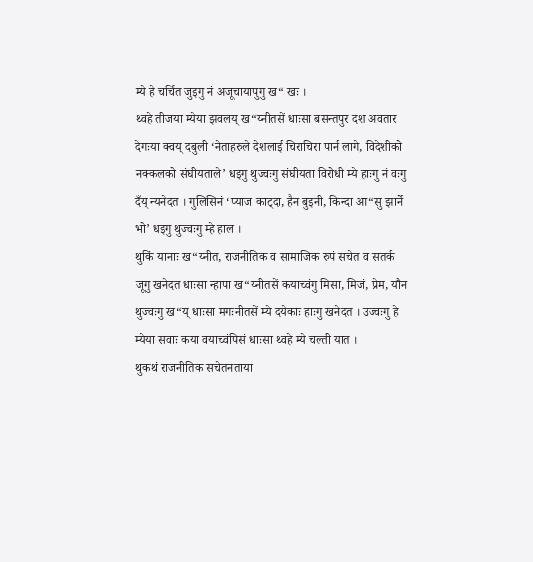म्ये हे चर्चित जुइगु नं अजूचायापुगु ख“ खः ।
थ्वहे तीजया म्येया झवलय् ख“य्नीतसें धाःसा बसन्तपुर दश अवतार देगःया क्वय् दबुली ‘नेताहरुले देशलाई चिराचिरा पार्न लागे, विदेशीको नक्कलको संघीयताले’ धइगु थुज्वःगु संघीयता विरोधी म्ये हाःगु नं वःगु दँय् न्यनेदत । गुलिसिनं ‘प्याज काट्दा, हैन बुइनी, किन्दा आ“सु झार्ने भो’ धइगु थुज्वःगु म्हे हाल ।
थुकिं यानाः ख“य्नीत, राजनीतिक व सामाजिक रुपं सचेत व सतर्क जूगु खनेदत धाःसा न्हापा ख“य्नीतसें कयाच्वंगु मिसा, मिजं, प्रेम, यौन थुज्वःगु ख“य् धाःसा मगःनीतसें म्ये दयेकाः हाःगु खनेदत । उज्वःगु हे म्येया सवाः कया वयाच्वंपिसं धाःसा थ्वहे म्ये चल्ती यात ।
थुकथं राजनीतिक सचेतनताया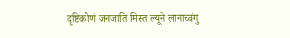दृष्टिकोणं जनजाति मिस्त ल्यूने लानाच्वंगु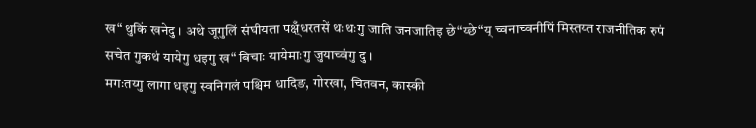ख“ थुकिं खनेदु । अथे जूगुलिं संघीयता पक्ष्ँधरतसें थःथःगु जाति जनजातिइ छे“य्छे“य् च्वनाच्वनीपिं मिस्तय्त राजनीतिक रुपं सचेत गुकथं यायेगु धइगु ख“ बिचाः यायेमाःगु जुयाच्वंगु दु ।
मगःतय्गु लागा धइगु स्वनिगलं पश्चिम धादिङ, गोरखा, चितवन, कास्की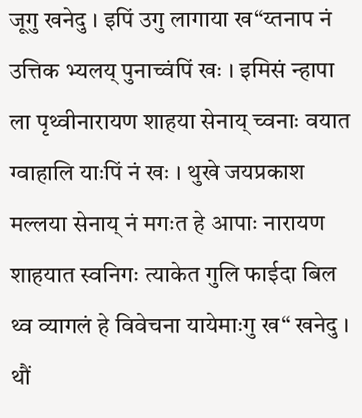जूगु खनेदु । इपिं उगु लागाया ख“य्तनाप नं उत्तिक भ्यलय् पुनाच्वंपिं खः । इमिसं न्हापा ला पृथ्वीनारायण शाहया सेनाय् च्वनाः वयात ग्वाहालि याःपिं नं खः । थुखे जयप्रकाश मल्लया सेनाय् नं मगःत हे आपाः नारायण शाहयात स्वनिगः त्याकेत गुलि फाईदा बिल थ्व व्यागलं हे विवेचना यायेमाःगु ख“ खनेदु ।
थौं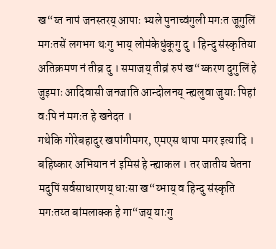ख“य्त नापं जनस्तरय् आपाः भ्यले पुनाच्वंगुली मगःत जूगुलिं मगःतसें लगभग थःगु भाय् लोमंकेधुंकूगु दु । हिन्दु संस्कृतिया अतिक्रमण नं तीव्र दु । समाजय् तीव्रं रुपं ख“य्करण दुगुलिं हे जुइमाः आदिवासी जनजाति आन्दोलनय् न्ह्यलुवा जुयाः पिहां वःपि नं मगःत हे खनेदत ।
गथेकि गोरेबहादुर खपांगीमगर, एमएस थापा मगर इत्यादि । बहिष्कार अभियान नं इमिसं हे न्ह्याकल । तर जातीय चेतना मदुपिं सर्वसाधारणय् धाःसा ख“य्भाय् व हिन्दु संस्कृति मगःतय्त बांमलाक्क हे गा“जय् याःगु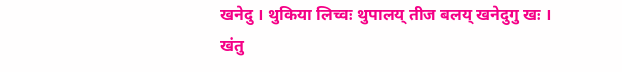खनेदु । थुकिया लिच्वः थुपालय् तीज बलय् खनेदुगु खः ।
खंतु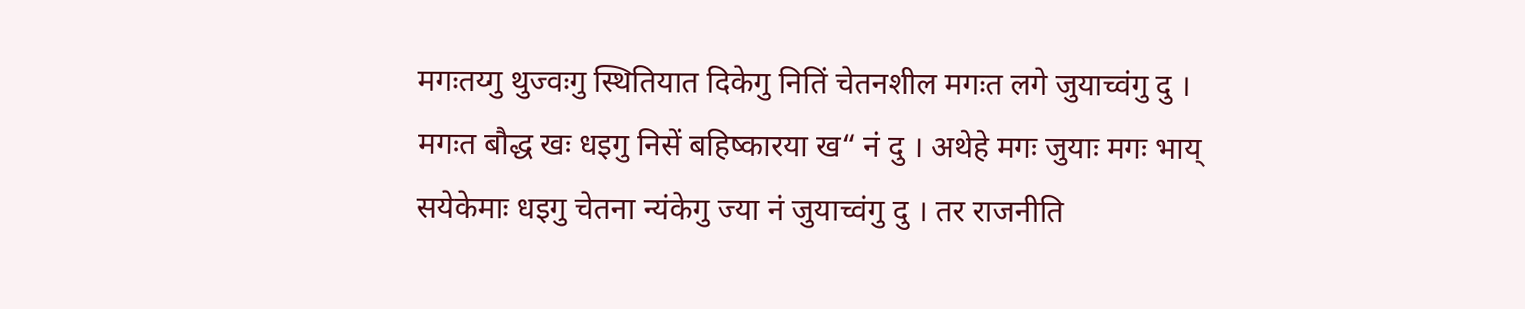मगःतय्गु थुज्वःगु स्थितियात दिकेगु नितिं चेतनशील मगःत लगे जुयाच्वंगु दु । मगःत बौद्ध खः धइगु निसें बहिष्कारया ख“ नं दु । अथेहे मगः जुयाः मगः भाय् सयेकेमाः धइगु चेतना न्यंकेगु ज्या नं जुयाच्वंगु दु । तर राजनीति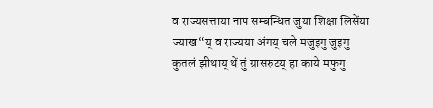व राज्यसत्ताया नाप सम्बन्धित जुया शिक्षा लिसेंया ज्याख“य् व राज्यया अंगय् चले मजुइगु जुइगु कुतलं झीथाय् थें तुं ग्रासरुटय् हा काये मफुगु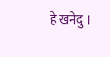हे खनेदु ।